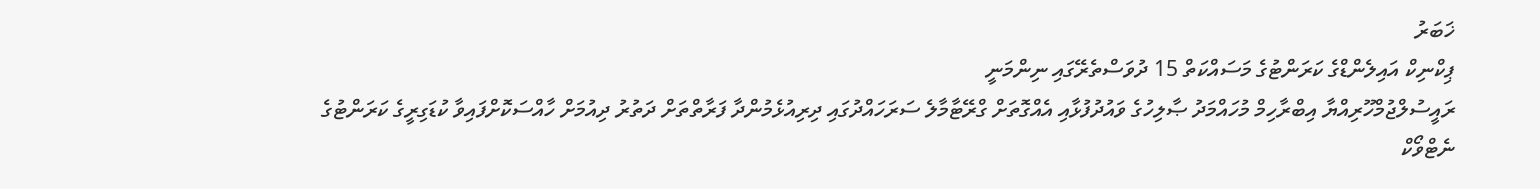ޚަބަރު
ޕިކްނިކް އައިލެންޑްގެ ކަރަންޓުގެ މަސައްކަތް 15 ދުވަސްތެރޭގައި ނިންމަނީ
ރައީސުލްޖުމްހޫރިއްޔާ އިބްރާހިމް މުހައްމަދު ޞާލިހުގެ ވައުދުފުޅާއި އެއްގޮތަށް ގްރޭޓާމާލެ ސަރަހައްދުގައި ދިރިއުޅެމުންދާ ފަރާތްތަށް ދަތުރު ދިއުމަށް ހާއްސަކޮށްފައިވާ ކުޑަގިރީގެ ކަރަންޓުގެ ނެޓްވޯކް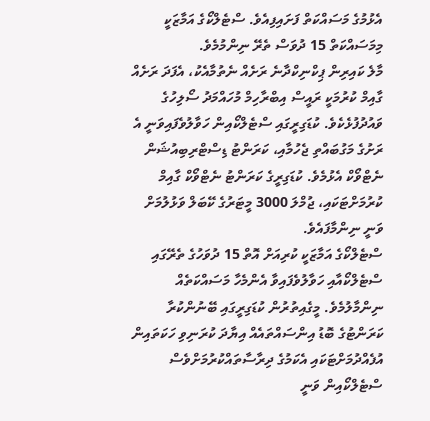އެޅުމުގެ މަސައްކަތް ފަށައިފިއެވެ. ސްޓެލްކޯގެ އަމާޒަކީ މިމަސައްކަތް 15 ދުވަސް ތެރޭ ނިންމުމެވެ.
މާލެ ކައިރިން ޕިކްނިކްދާނެ ރަށެއް ނެތުމާއެކު، އެފަދަ ރަށެއް ގާއިމް ކުރުމަކީ ރައީސް އިބްރާހިމް މުހައްމަދު ސޯލިހުގެ ވައުދުފުޅެކެވެ. ކުޑަގިރީގައި ސްޓެލްކޯއިން ހަވާލުވެފައިވަނީ އެ ރަށުގެ މަގުބައްތި ޖެހުމާއި، ކަރަންޓު ޑިސްޓްރިބިއުޝަން ނެޓްވޯކް އެޅުމެވެ. ކުޑަގިރީގެ ކަރަންޓު ނެޓްވޯކް ގާއިމް ކުރުމަށްޓަކައި، ޖުމްލަ 3000 މީޓަރުގެ ކޭބަލް ވަޅުލުމަށް ވަނީ ނިންމާފައެވެ.
ސްޓެލްކޯގެ އަމާޒަކީ ކުރިއަށް އޮތް 15 ދުވަހުގެ ތެރޭގައި ސްޓެލްކޯއާއި ހަވާލުވެފައިވާ އެންމެހާ މަސައްކަތެއް ނިންމާލުމެވެ. މީގެއިތުރުން ކުޑަގިރީގައި ބޭނުންކުރާ ކަރަންޓުގެ ބޮޑު އިންސައްތައެއް އިޔާދަ ކުރަނިވި ހަކަތައިން އުފެއްދުމަށްޓަކައި އެކަމުގެ ދިރާސާތައްކުރުމަށްވެސް ސްޓެލްކޯއިން ވަނީ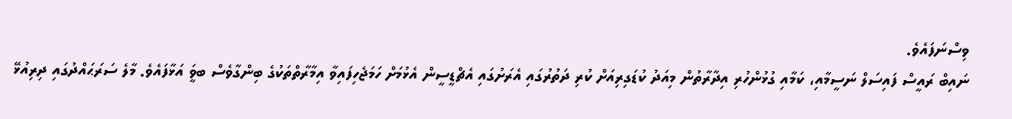ވިސްނަފައެވެ.
ނައިބް ރައީސް ފައިސަލް ނަސީމާއި، ކަމާއި ގުޅުންހުރި އިދާރާތުން މިއަދު ކުޑަގިރިއަށް ކުރި ދަތުރުގައި އެރަށުގައި އެޗްޑީސީން އެޅުމަށް ހަމަޖެހިފައިވާ އިމާރާތްތަކުގެ ބިންގާވެސް ބވަީ އަޅާފައެވެ. މާލެ ސަރަޙައްދުގައި ދިރިއުޅޭ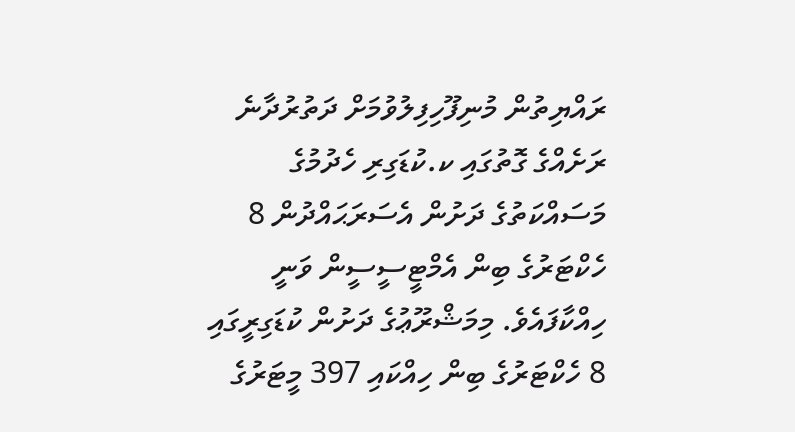ރައްޔިތުން މުނިފޫހިފިލުވުމަށް ދަތުރުދާނެ ރަށެއްގެ ގޮތުގައި ކ.ކުޑަގިރި ހެދުމުގެ މަސައްކަތުގެ ދަށުން އެސަރަޙައްދުން 8 ހެކްޓަރުގެ ބިން އެމްޓީސީސީން ވަނީ ހިއްކާފައެވެ. މިމަޝްރޫޢުގެ ދަށުން ކުޑަގިރީގައި 8 ހެކްޓަރުގެ ބިން ހިއްކައި 397 މީޓަރުގެ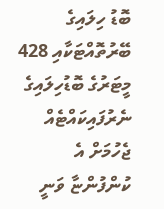ބޮޑު ހިލައިގެ ބޭރުތޮއްޓަކާއި 428 މީޓަރުގެ ބޮޑުހިލައިގެ ނެރުފައިކައްޓެއް ޖެހުމަށް އެ ކުންފުންޏާ ވަނީ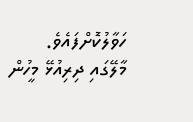ހަވާލުކޮށްފައެވެ.
މާލޭގައި ދިރިއުޅޭ މީހުން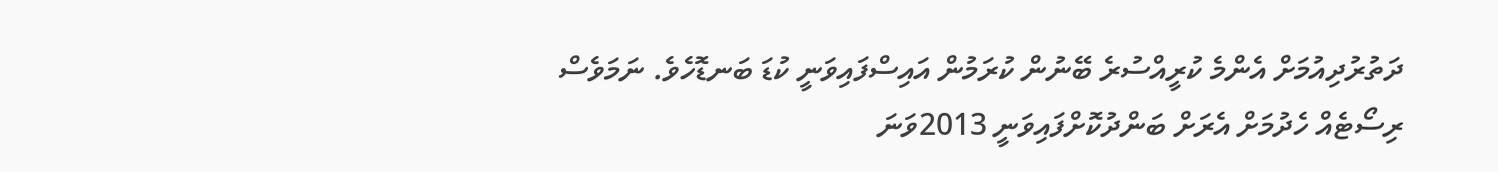ދަތުރުދިއުމަށް އެންމެ ކުރީއްސުރެ ބޭނުން ކުރަމުން އައިސްފައިވަނީ ކުޑަ ބަނޑޮހެވެ. ނަމަވެސް ރިސޯޓެއް ހެދުމަށް އެރަށް ބަންދުކޮށްފައިވަނީ 2013ވަނަ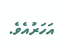އަހަރުއެވެ.